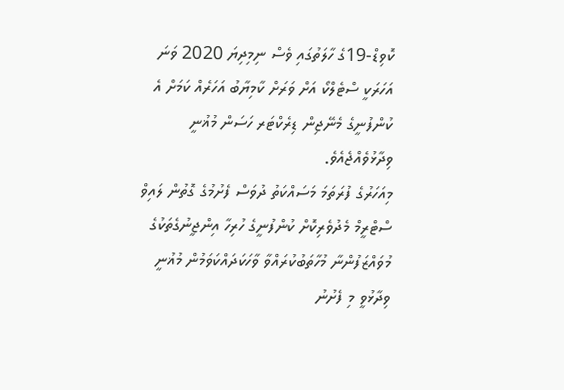ކޮވިޑް-19ގެ ހާލަތުގައި ވެސް ނިމިދިޔަ 2020 ވަނަ އަހަރަކީ ސްޓެލްކޯ އަށް ވަރަށް ކާމިޔާބު އަހަރެއް ކަމަށް އެ ކުންފުނީގެ މެނޭޖިން ޑިރެކްޓަރ ހަސަން މުޣުނީ ވިދާޅުވެއްޖެއެވެ.
މިއަހަރުގެ ފުރަތަމަ މަސައްކަތު ދުވަސް ފެށުމުގެ ގޮތުން ލައިވް ސްޓްރީމް މެދުވެރިކޮށް ކުންފުނީގެ ހުރިހާ އިންޖީނުގެތަކުގެ މުވައްޒަފުންނާ މުހާތަބުކުރައްވާ ވާހަކަދައްކަވަމުން މުޣުނީ ވިދާޅުވީ މި ފެށުނު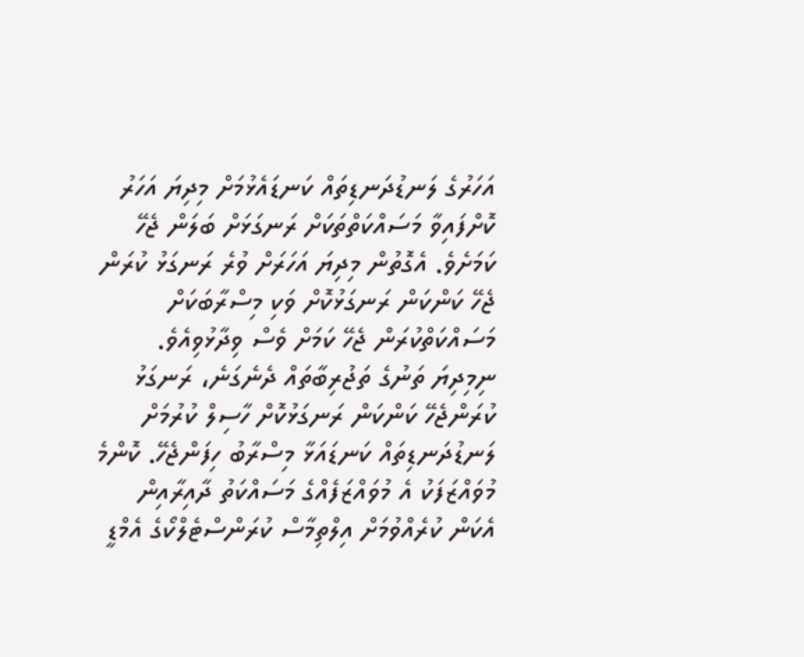އަހަރުގެ ލަނޑުދަނޑިތައް ކަނޑައެޅުމަށް މިދިޔަ އަހަރު ކޮށްފައިވާ މަސައްކަތްތަކަށް ރަނގަޅަށް ބަލަން ޖެހޭ ކަމަށެވެ. އެގޮތުން މިދިޔަ އަހަރަށް ވުރެ ރަނގަޅު ކުރަން ޖެހޭ ކަންކަން ރަނގަޅުކޮށް ވަކި މިސްރާބަކަށް މަސައްކަތްކުރަން ޖެހޭ ކަމަށް ވެސް ވިދާޅުވިއެވެ.
ނިމިދިޔަ ތަނުގެ ތަޖުރިބާތައް ދެނެގަނެ، ރަނގަޅު ކުރަންޖެހޭ ކަންކަން ރަނގަޅުކޮށް ހާސިލް ކުރުމަށް ލަނޑުދަނޑިތައް ކަނޑައަޅާ މިސްރާބު ހިފަންޖެހޭ. ކޮންމެ މުވައްޒަފަކު އެ މުވައްޒަފެއްގެ މަސައްކަތު ދާއިރާއިން އެކަން ކުރެއްވުމަށް އިލްތިމާސް ކުރަންސްޓެލްކޯގެ އެމްޑީ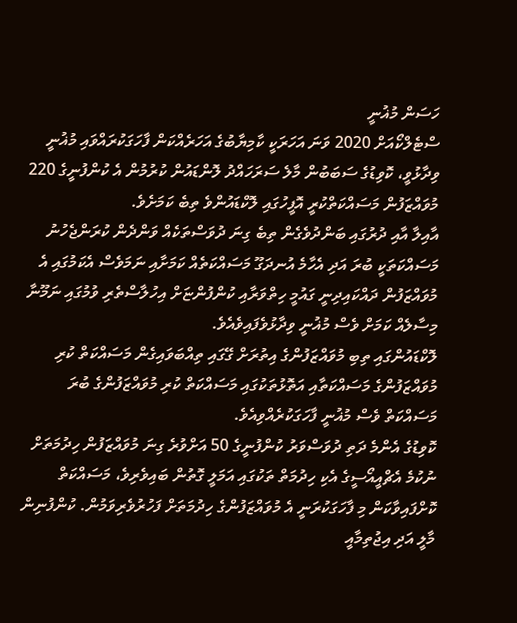ހަސަން މުޣުނީ
ސްޓެލްކޯއަށް 2020 ވަނަ އަހަރަކީ ކާމިޔާބުގެ އަހަރެއްކަން ފާހަގަކުރައްވައި މުޣުނީ ވިދާޅުވީ، ކޮވިޑުގެ ސަބަބުން މާލެ ސަރަހައްދު ލޮންޑައުން ކުރުމުން އެ ކުންފުނީގެ 220 މުވައްޒަފުން މަސައްކަތްކުރީ އޮފީހުގައި ލޮކްޑައުންވެ ތިބެ ކަމަށެވެ.
އާއިލާ އާއި ދުރުގައި ބަންދުވެގެން ތިބެ ގިނަ ދުވަސްތަކެއް ވަންދެން ކުރަންޖެހުނު މަސައްކަތަކީ ބުރަ އަދި އެހާމެ އުނދަގޫ މަސައްކަތެއް ކަމަށާއި ނަމަވެސް އެކަމުގައި އެ މުވައްޒަފުން ދައްކައިދިނީ ގައުމީ ހިތްވަރާއި ކުންފުންޏަށް އިހުލާސްތެރި ވުމުގައި ނަމޫނާ މިސާލެއް ކަމަށް ވެސް މުޣުނީ ވިދާޅުވެފައިވެއެވެ.
ލޮކްޑައުންގައި ތިބި މުވައްޒަފުންގެ އިތުރަށް ގޭގައި ތިއްބަވައިގެން މަސައްކަތް ކުރި މުވައްޒަފުންގެ މަސައްކަތާއި އަތޮޅުތަކުގައި މަސައްކަތް ކުރި މުވައްޒަފުންގެ ބުރަ މަސައްކަތް ވެސް މުޣުނީ ފާހަގަކުރެއްވިއެވެ.
ކޮވިޑުގެ އެންމެ ދަތި ދުވަސްވަރު ކުންފުނީގެ 50 އަށްވުރެ ގިނަ މުވައްޒަފުން ހިދުމަތަށް ނުކުމެ އެޗްއީއޯސީގެ އެކި ހިދުމަތް ތަކުގައި އަމަލީ ގޮތުން ބައިވެރިވެ، މަސައްކަތް ކޮށްފައިވާކަން މި ފާހަގަކުރަނީ އެ މުވައްޒަފުންގެ ހިދުމަތަށް ފަހުރުވެރިވަމުން. ކުންފުނިން މާލީ އަދި އިޖުތިމާއީ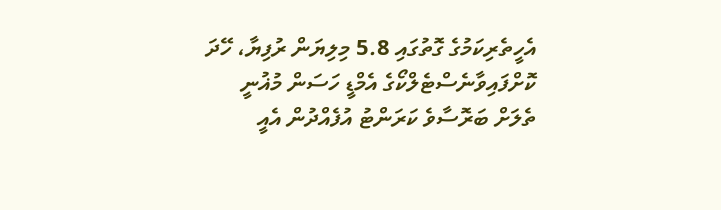އެހީތެރިކަމުގެ ގޮތުގައި 5.8 މިލިޔަން ރުފިޔާ، ހޭދަ ކޮށްފައިވާނެސްޓެލްކޯގެ އެމްޑީ ހަސަން މުޣުނީ
ތެލަށް ބަރޮސާވެ ކަރަންޓު އުފެއްދުން އެއީ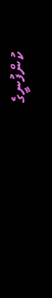ކުންފުނީގެ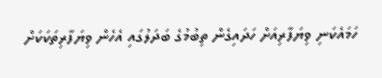ހަމައެކަނި ވިޔަފާރިއަށް ހަދައިގެން ތިބުމުގެ ބަދަލުގައި އެހެން ވިޔަފާރިތަކަކަށް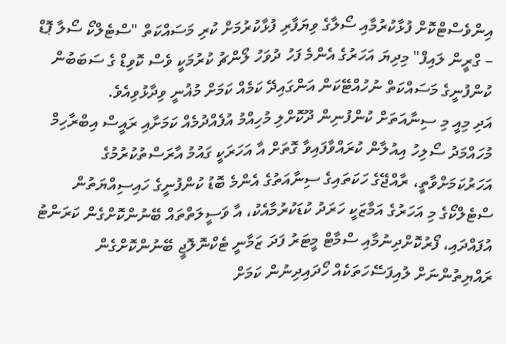އިންވެސްޓްކޮށް ފުޅާކުރުމާއި ސޯލާގެ ވިޔަފާރި ފުޅާކުރުމަށް ކުރި މަސައްކަތް "ސްޓެލްކޯ ސޯލާ ޕޮޑް – ގްރީން ލައިފް" މިދިޔަ އަހަރުގެ އެންމެ ފަހު ދުވަހު ލޯންޗު ކުރުމަކީ ވެސް ކޮވިޑް ގެ ސަބަބުން ކުންފުނީގެ މަސައްކަތް ނުހުއްޓޭކަން އަންގައިދޭ ކަމެއް ކަމަށް މުޣުނީ ވިދާޅުވިއެވެ.
އަދި މިއީ މި ސިނާއަތަށް ކުންފުނިން ދޫކޮށްލި މުހިއްމު އުފެއްދުމެއް ކަމަށާއި ރައީސް އިބްރާހިމް މުހައްމަދު ސޯލިހު އިއުލާން ކުރައްވާފައިވާ ގޮތަށް އާ އަހަރަކީ ގައުމު އާރަސްތުކުރުމުގެ އަހަރުކަމަށްވާތީ، ރާއްޖޭގެ ހަކަތައިގެ ސިނާއަތުގެ އެންމެ ބޮޑު ކުންފުނީގެ ހައިސިއްޔަތުން ސްޓެލްކޯގެ މި އަހަރުގެ އަމާޒަކީ ހަރަދު ކުޑަކުރުމާއެކު، އާ ވަސީލަތްތައް ބޭނުންކޮށްގެން ކަރަންޓު އުފައްދައި، ފޯރުކޮށްދިނުމާއި ސްމާޓް މީޓަރު ފަދަ ޒަމާނީ ޓެކްނޮލޮޖީ ބޭނުންކޮށްގެން ރައްޔިތުންނަށް ލުއިފަސޭހަތަކެއް ހޯދައިދިނުން ކަމަށް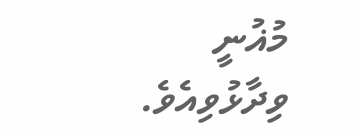މުޣުނީ ވިދާޅުވިއެވެ.